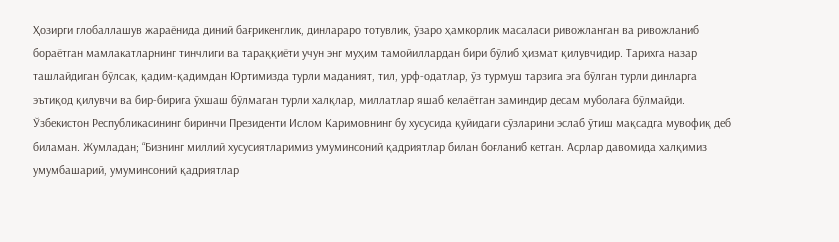Ҳозирги глобаллашув жараёнида диний бағрикенглик, динлараро тотувлик, ўзаро ҳамкорлик масаласи ривожланган ва ривожланиб бораётган мамлакатларнинг тинчлиги ва тараққиёти учун энг муҳим тамойиллардан бири бўлиб ҳизмат қилувчидир. Тарихга назар ташлайдиган бўлсак, қадим-қадимдан Юртимизда турли маданият, тил, урф-одатлар, ўз турмуш тарзига эга бўлган турли динларга эътиқод қилувчи ва бир-бирига ўхшаш бўлмаган турли халқлар, миллатлар яшаб келаётган заминдир десам муболаға бўлмайди. Ўзбекистон Республикасининг биринчи Президенти Ислом Каримовнинг бу хусусида қуйидаги сўзларини эслаб ўтиш мақсадга мувофиқ деб биламан. Жумладан; “Бизнинг миллий хусусиятларимиз умуминсоний қадриятлар билан боғланиб кетган. Асрлар давомида халқимиз умумбашарий, умуминсоний қадриятлар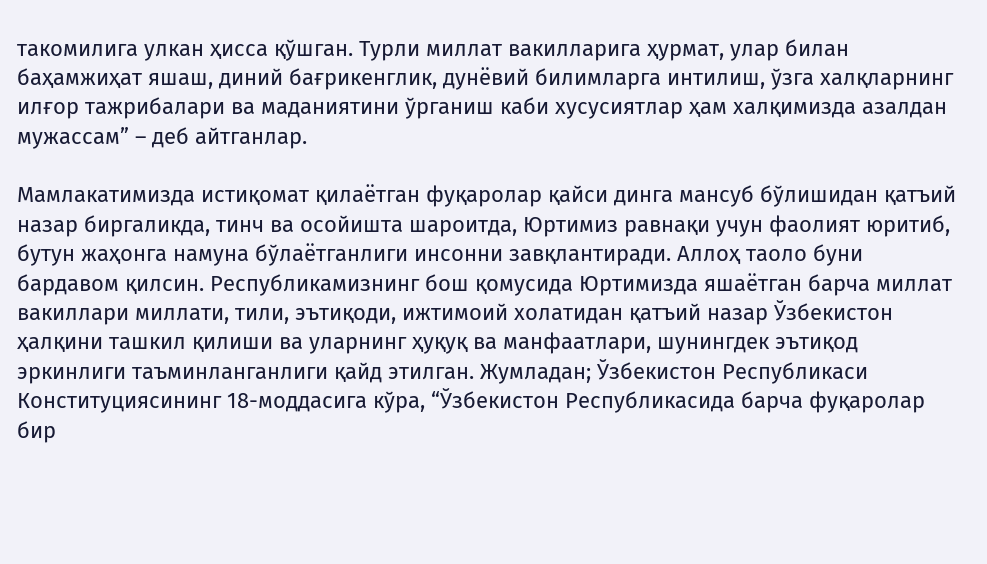такомилига улкан ҳисса қўшган. Турли миллат вакилларига ҳурмат, улар билан баҳамжиҳат яшаш, диний бағрикенглик, дунёвий билимларга интилиш, ўзга халқларнинг илғор тажрибалари ва маданиятини ўрганиш каби хусусиятлар ҳам халқимизда азалдан мужассам” – деб айтганлар.

Мамлакатимизда истиқомат қилаётган фуқаролар қайси динга мансуб бўлишидан қатъий назар биргаликда, тинч ва осойишта шароитда, Юртимиз равнақи учун фаолият юритиб, бутун жаҳонга намуна бўлаётганлиги инсонни завқлантиради. Аллоҳ таоло буни бардавом қилсин. Республикамизнинг бош қомусида Юртимизда яшаётган барча миллат вакиллари миллати, тили, эътиқоди, ижтимоий холатидан қатъий назар Ўзбекистон ҳалқини ташкил қилиши ва уларнинг ҳуқуқ ва манфаатлари, шунингдек эътиқод эркинлиги таъминланганлиги қайд этилган. Жумладан; Ўзбекистон Республикаси Конституциясининг 18-моддасига кўра, “Ўзбекистон Республикасида барча фуқаролар бир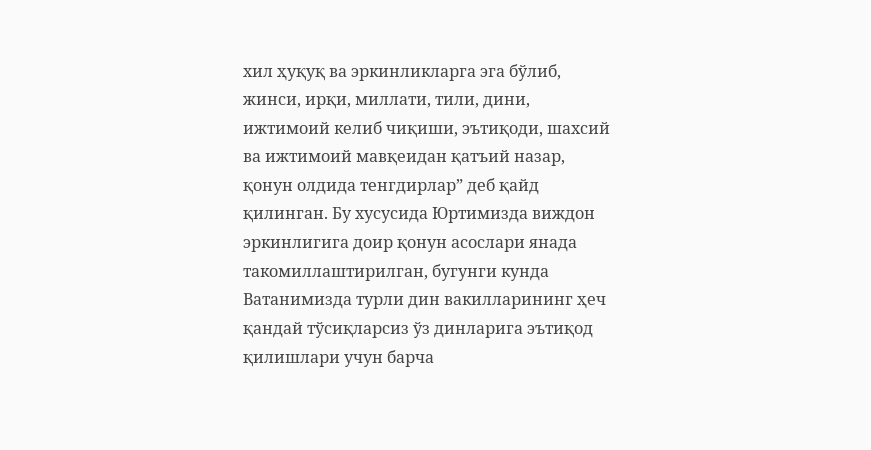хил ҳуқуқ ва эркинликларга эга бўлиб, жинси, ирқи, миллати, тили, дини, ижтимоий келиб чиқиши, эътиқоди, шахсий ва ижтимоий мавқеидан қатъий назар, қонун олдида тенгдирлар” деб қайд қилинган. Бу хусусида Юртимизда виждон эркинлигига доир қонун асослари янада такомиллаштирилган, бугунги кунда Ватанимизда турли дин вакилларининг ҳеч қандай тўсиқларсиз ўз динларига эътиқод қилишлари учун барча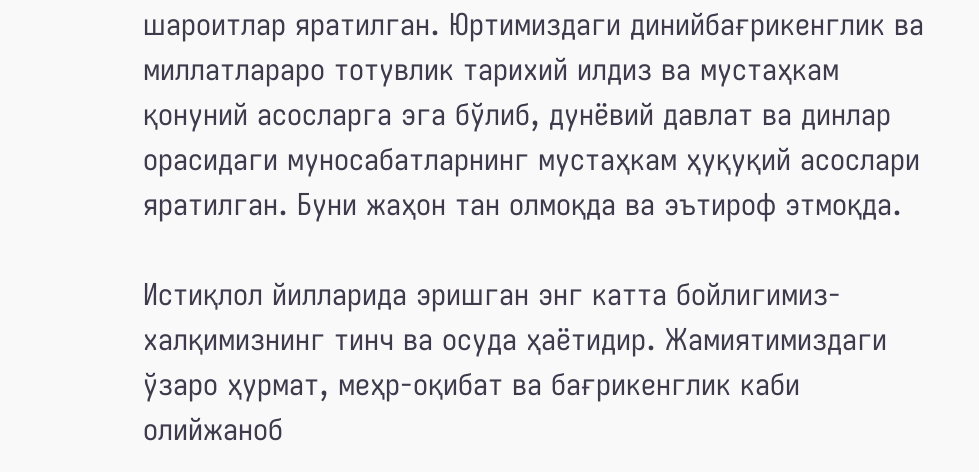шароитлар яратилган. Юртимиздаги динийбағрикенглик ва миллатлараро тотувлик тарихий илдиз ва мустаҳкам қонуний асосларга эга бўлиб, дунёвий давлат ва динлар орасидаги муносабатларнинг мустаҳкам ҳуқуқий асослари яратилган. Буни жаҳон тан олмоқда ва эътироф этмоқда.

Истиқлол йилларида эришган энг катта бойлигимиз-халқимизнинг тинч ва осуда ҳаётидир. Жамиятимиздаги ўзаро ҳурмат, меҳр-оқибат ва бағрикенглик каби олийжаноб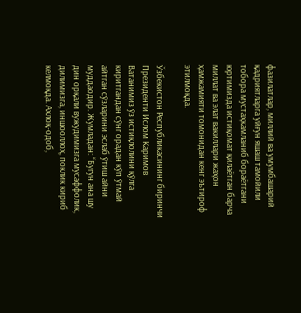фазилатлар, миллий ва умумбашарий қадриятларга уйғун яшаш тамойили тобора мустаҳкамланиб бораётгани юртимизда истиқомат қилаётган барча миллат ва элат вакиллари жаҳон ҳамжамияти томонидан кенг эътироф этилмоқда.

Ўзбекистон Республикасининг биринчи Президенти Ислом Каримов Ватанимиз ўз истиқлолини қўлга киритгандан сўнг орадан кўп ўтмай айтган сўзларини эслаб ўтиш айни муддаодир. Жумладан: “Бугун ана шу дин орқали вужудимизга мусаффолик, дилимизга, иншооллоҳ, поклик кириб келмоқда. Ахлоқ-одоб,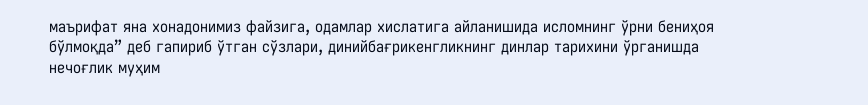маърифат яна хонадонимиз файзига, одамлар хислатига айланишида исломнинг ўрни бениҳоя бўлмоқда” деб гапириб ўтган сўзлари, динийбағрикенгликнинг динлар тарихини ўрганишда нечоғлик муҳим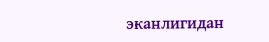эканлигидан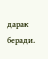дарак беради.